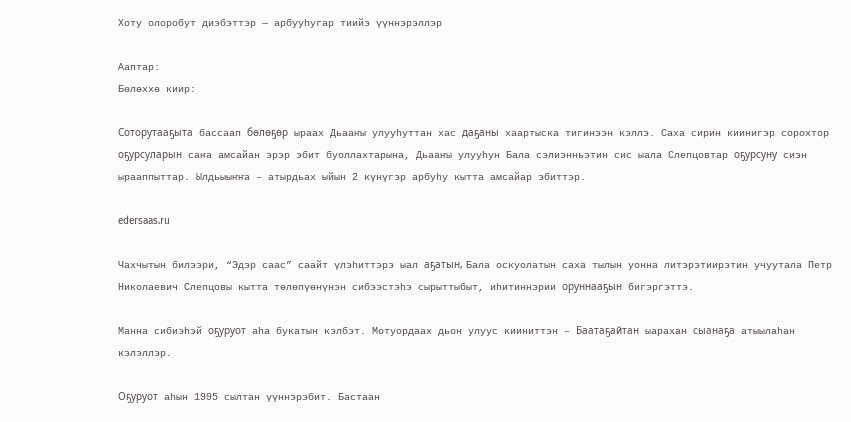Хоту олоробут диэбэттэр — арбууһугар тиийэ үүннэрэллэр

Ааптар:
Бөлөххө киир:

Соторутааҕыта бассаап бөлөҕөр ыраах Дьааҥы улууһуттан хас даҕаны хаартыска тигинээн кэллэ. Саха сирин киинигэр сорохтор оҕурсуларын саҥа амсайан эрэр эбит буоллахтарына, Дьааҥы улууһун Бала сэлиэнньэтин сис ыала Слепцовтар оҕурсуну сиэн ырааппыттар. Ылдьыыҥҥа – атырдьах ыйын 2 күнүгэр арбуһу кытта амсайар эбиттэр.

edersaas.ru

Чахчытын билээри, “Эдэр саас” саайт үлэһиттэрэ ыал аҕатын, Бала оскуолатын саха тылын уонна литэрэтиирэтин учуутала Петр Николаевич Слепцовы кытта төлөпүөнүнэн сибээстэһэ сырыттыбыт, иһитиннэрии оруннааҕын бигэргэттэ.

Манна сибиэһэй оҕуруот аһа букатын кэлбэт. Мотуордаах дьон улуус кииниттэн – Баатаҕайтан ыарахан сыанаҕа атыылаһан кэлэллэр.

Оҕуруот аһын 1995 сылтан үүннэрэбит. Бастаан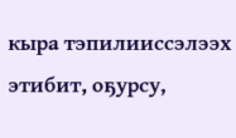кыра тэпилииссэлээх этибит, оҕурсу,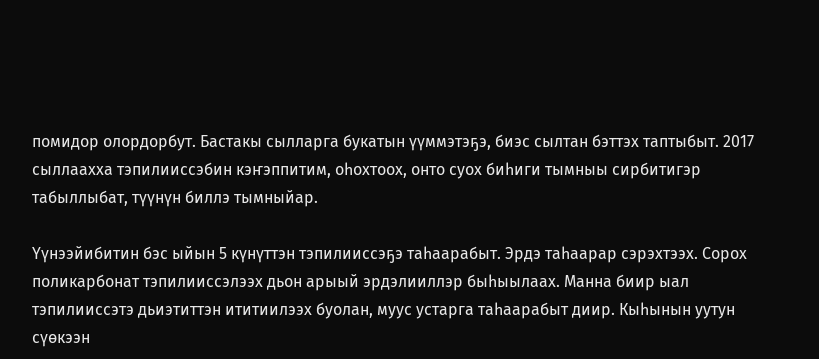помидор олордорбут. Бастакы сылларга букатын үүммэтэҕэ, биэс сылтан бэттэх таптыбыт. 2017 сыллаахха тэпилииссэбин кэҥэппитим, оһохтоох, онто суох биһиги тымныы сирбитигэр табыллыбат, түүнүн биллэ тымныйар.

Үүнээйибитин бэс ыйын 5 күнүттэн тэпилииссэҕэ таһаарабыт. Эрдэ таһаарар сэрэхтээх. Сорох поликарбонат тэпилииссэлээх дьон арыый эрдэлииллэр быһыылаах. Манна биир ыал тэпилииссэтэ дьиэтиттэн ититиилээх буолан, муус устарга таһаарабыт диир. Кыһынын уутун сүөкээн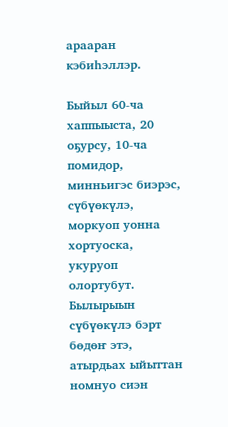арааран кэбиһэллэр.

Быйыл 60-ча хаппыыста, 20 оҕурсу, 10-ча помидор, минньигэс биэрэс, сүбүөкүлэ, моркуоп уонна хортуоска, укуруоп олортубут. Былырыын сүбүөкүлэ бэрт бөдөҥ этэ, атырдьах ыйыттан номнуо сиэн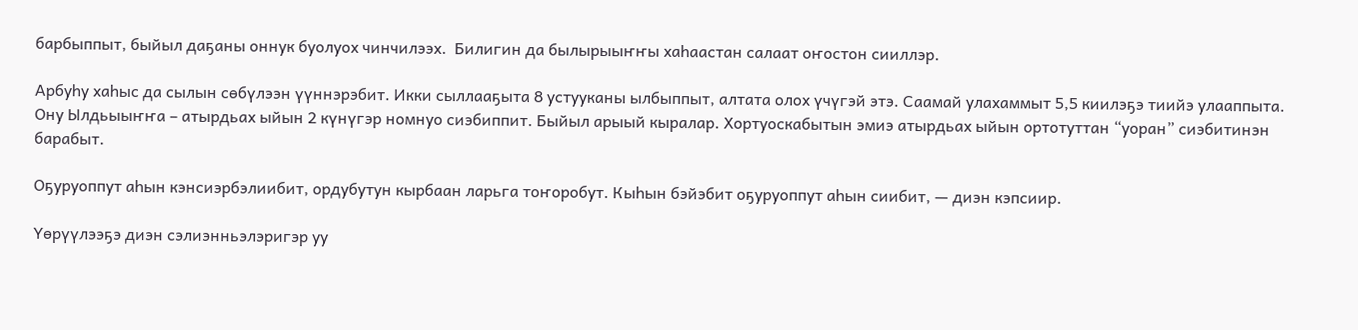барбыппыт, быйыл даҕаны оннук буолуох чинчилээх.  Билигин да былырыыҥҥы хаһаастан салаат оҥостон сииллэр.

Арбуһу хаһыс да сылын сөбүлээн үүннэрэбит. Икки сыллааҕыта 8 устууканы ылбыппыт, алтата олох үчүгэй этэ. Саамай улахаммыт 5,5 киилэҕэ тиийэ улааппыта. Ону Ылдьыыҥҥа – атырдьах ыйын 2 күнүгэр номнуо сиэбиппит. Быйыл арыый кыралар. Хортуоскабытын эмиэ атырдьах ыйын ортотуттан “уоран” сиэбитинэн барабыт.

Оҕуруоппут аһын кэнсиэрбэлиибит, ордубутун кырбаан ларьга тоҥоробут. Кыһын бэйэбит оҕуруоппут аһын сиибит, — диэн кэпсиир.

Үөрүүлээҕэ диэн сэлиэнньэлэригэр уу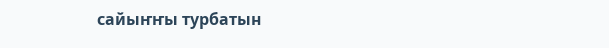сайыҥҥы турбатын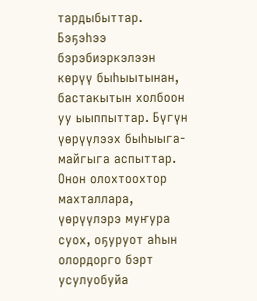тардыбыттар. Бэҕэһээ бэрэбиэркэлээн көрүү быһыытынан, бастакытын холбоон уу ыыппыттар. Бүгүн үөрүүлээх быһыыга-майгыга аспыттар. Онон олохтоохтор махталлара, үөрүүлэрэ муҥура суох, оҕуруот аһын олордорго бэрт усулуобуйа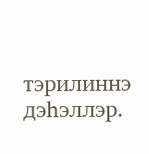тэрилиннэ дэһэллэр.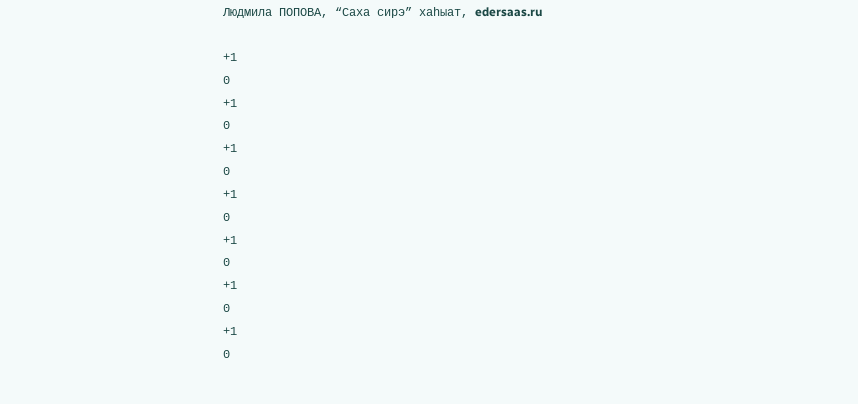Людмила ПОПОВА, “Саха сирэ” хаһыат, edersaas.ru

+1
0
+1
0
+1
0
+1
0
+1
0
+1
0
+1
0